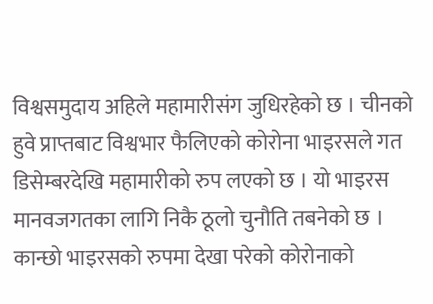विश्वसमुदाय अहिले महामारीसंग जुधिरहेको छ । चीनको हुवे प्राप्तबाट विश्वभार फैलिएको कोरोना भाइरसले गत डिसेम्बरदेखि महामारीको रुप लएको छ । यो भाइरस मानवजगतका लागि निकै ठूलो चुनौति तबनेको छ । कान्छो भाइरसको रुपमा देखा परेको कोरोनाको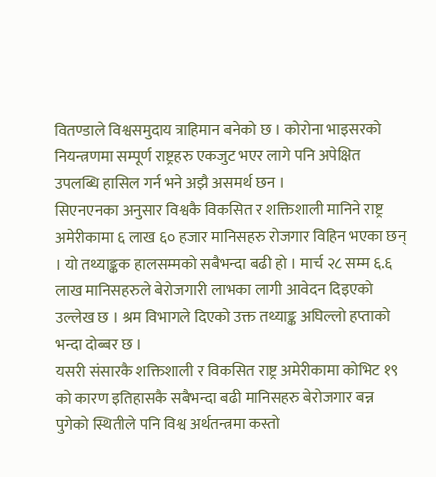वितण्डाले विश्वसमुदाय त्राहिमान बनेको छ । कोरोना भाइसरको नियन्त्रणमा सम्पूर्ण राष्ट्रहरु एकजुट भएर लागे पनि अपेक्षित उपलब्धि हासिल गर्न भने अझै असमर्थ छन ।
सिएनएनका अनुसार विश्वकै विकसित र शक्तिशाली मानिने राष्ट्र अमेरीकामा ६ लाख ६० हजार मानिसहरु रोजगार विहिन भएका छन् । यो तथ्याङ्कक हालसम्मको सबैभन्दा बढी हो । मार्च २८ सम्म ६.६ लाख मानिसहरुले बेरोजगारी लाभका लागी आवेदन दिइएको उल्लेख छ । श्रम विभागले दिएको उक्त तथ्याङ्क अघिल्लो हप्ताको भन्दा दोब्बर छ ।
यसरी संसारकै शक्तिशाली र विकसित राष्ट्र अमेरीकामा कोभिट १९ को कारण इतिहासकै सबैभन्दा बढी मानिसहरु बेरोजगार बन्न पुगेको स्थितीले पनि विश्व अर्थतन्त्रमा कस्तो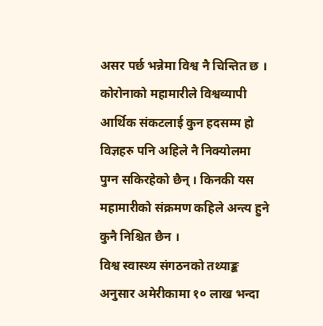असर पर्छ भन्नेमा विश्व नै चिन्तित छ । कोरोनाको महामारीले विश्वव्यापी आर्थिक संकटलाई कुन हदसम्म हो विज्ञहरु पनि अहिले नै निक्योलमा पुग्न सकिरहेको छैन् । किनकी यस महामारीको संक्रमण कहिले अन्त्य हुने कुनै निश्चित छैन ।
विश्व स्वास्थ्य संगठनको तथ्याङ्क अनुसार अमेरीकामा १० लाख भन्दा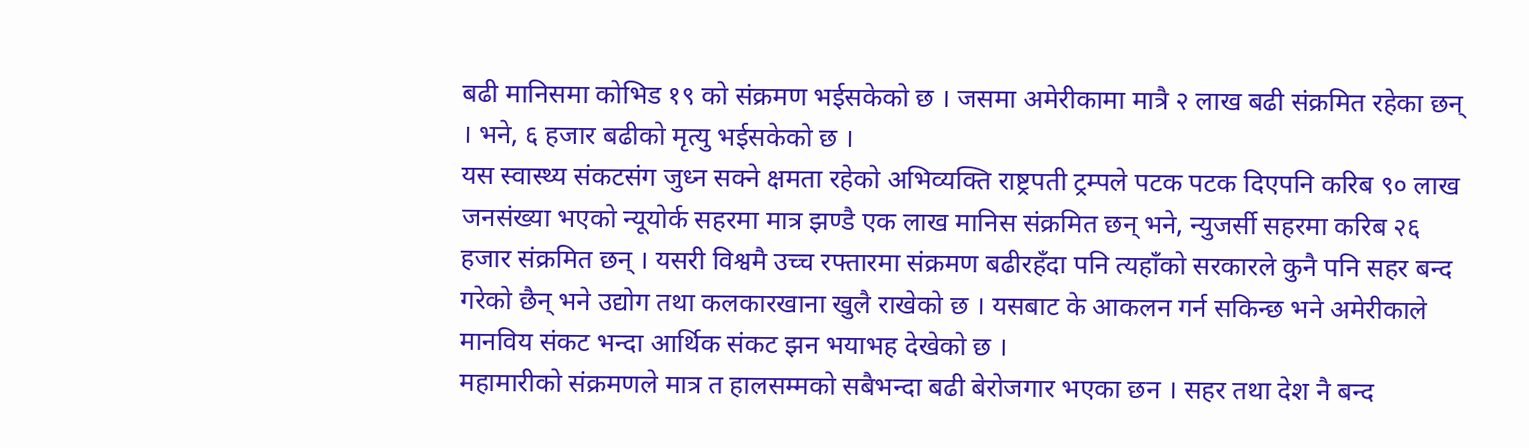बढी मानिसमा कोभिड १९ को संक्रमण भईसकेको छ । जसमा अमेरीकामा मात्रै २ लाख बढी संक्रमित रहेका छन् । भने, ६ हजार बढीको मृत्यु भईसकेको छ ।
यस स्वास्थ्य संकटसंग जुध्न सक्ने क्षमता रहेको अभिव्यक्ति राष्ट्रपती ट्रम्पले पटक पटक दिएपनि करिब ९० लाख जनसंख्या भएको न्यूयोर्क सहरमा मात्र झण्डै एक लाख मानिस संक्रमित छन् भने, न्युजर्सी सहरमा करिब २६ हजार संक्रमित छन् । यसरी विश्वमै उच्च रफ्तारमा संक्रमण बढीरहँदा पनि त्यहाँको सरकारले कुनै पनि सहर बन्द गरेको छैन् भने उद्योग तथा कलकारखाना खुलै राखेको छ । यसबाट के आकलन गर्न सकिन्छ भने अमेरीकाले मानविय संकट भन्दा आर्थिक संकट झन भयाभह देखेको छ ।
महामारीको संक्रमणले मात्र त हालसम्मको सबैभन्दा बढी बेरोजगार भएका छन । सहर तथा देश नै बन्द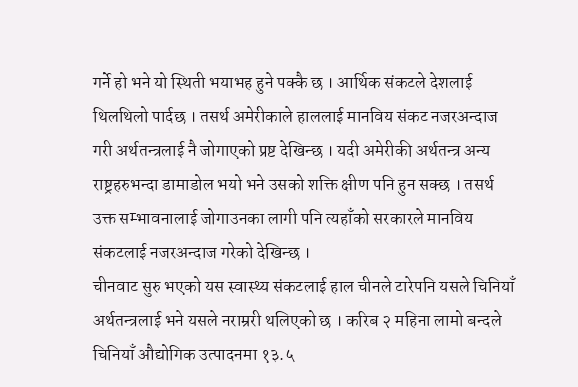गर्ने हो भने यो स्थिती भयाभह हुने पक्कै छ । आर्थिक संकटले देशलाई थिलथिलो पार्दछ । तसर्थ अमेरीकाले हाललाई मानविय संकट नजरअन्दाज गरी अर्थतन्त्रलाई नै जोगाएको प्रष्ट देखिन्छ । यदी अमेरीकी अर्थतन्त्र अन्य राष्ट्रहरुभन्दा डामाडोल भयो भने उसको शक्ति क्षीण पनि हुन सक्छ । तसर्थ उक्त सम्भावनालाई जोगाउनका लागी पनि त्यहाँको सरकारले मानविय संकटलाई नजरअन्दाज गरेको देखिन्छ ।
चीनवाट सुरु भएको यस स्वास्थ्य संकटलाई हाल चीनले टारेपनि यसले चिनियाँ अर्थतन्त्रलाई भने यसले नराम्ररी थलिएको छ । करिब २ महिना लामो बन्दले चिनियाँ औद्योगिक उत्पादनमा १३.५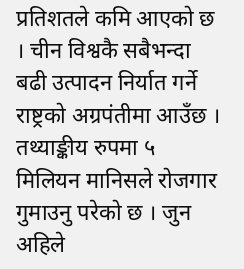प्रतिशतले कमि आएको छ । चीन विश्वकै सबैभन्दा बढी उत्पादन निर्यात गर्ने राष्ट्रको अग्रपंतीमा आउँछ । तथ्याङ्कीय रुपमा ५ मिलियन मानिसले रोजगार गुमाउनु परेको छ । जुन अहिले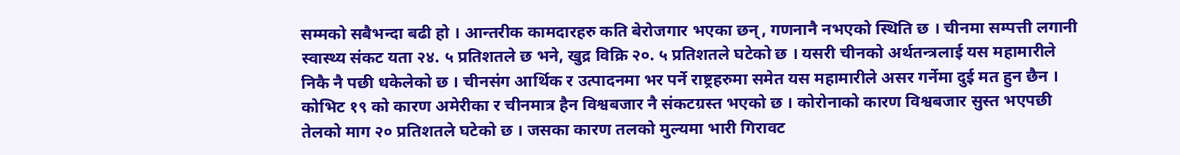सम्मको सबैभन्दा बढी हो । आन्तरीक कामदारहरु कति बेरोजगार भएका छन्, गणनानै नभएको स्थिति छ । चीनमा सम्पत्ती लगानी स्वास्थ्य संकट यता २४. ५ प्रतिशतले छ भने, खुद्र विक्रि २०. ५ प्रतिशतले घटेको छ । यसरी चीनको अर्थतन्त्रलाई यस महामारीले निकै नै पछी धकेलेको छ । चीनसंग आर्थिक र उत्पादनमा भर पर्ने राष्ट्रहरुमा समेत यस महामारीले असर गर्नेमा दुई मत हुन छैन ।
कोभिट १९ को कारण अमेरीका र चीनमात्र हैन विश्वबजार नै संकटग्रस्त भएको छ । कोरोनाको कारण विश्वबजार सुस्त भएपछी तेलको माग २० प्रतिशतले घटेको छ । जसका कारण तलको मुल्यमा भारी गिरावट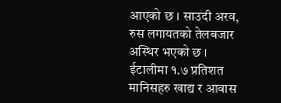आएको छ । साउदी अरव, रुस लगायतको तेलबजार अस्थिर भएको छ । ईटालीमा १.७ प्रतिशत मानिसहरु खाद्य र आवास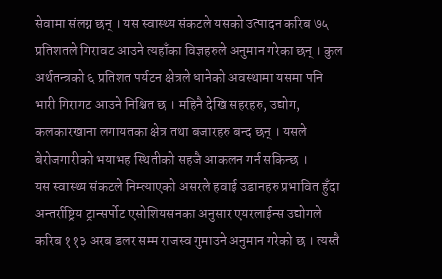सेवामा संलग्न छन् । यस स्वास्थ्य संकटले यसको उत्पादन करिब ७५ प्रतिशतले गिरावट आउने त्यहाँका विज्ञहरुले अनुमान गरेका छन् । कुल अर्थतन्त्रको ६ प्रतिशत पर्यटन क्षेत्रले धानेको अवस्थामा यसमा पनि भारी गिरागट आउने निश्चित छ । महिनै देखि सहरहरु, उद्योग, कलकारखाना लगायतका क्षेत्र तथा बजारहरु बन्द छन् । यसले बेरोजगारीको भयाभह स्थितीको सहजै आकलन गर्न सकिन्छ ।
यस स्वास्थ्य संकटले निम्त्याएको असरले हवाई उडानहरु प्रभावित हुँदा अन्तर्राष्ट्रिय ट्रान्सर्पोट एसोशियसनका अनुसार एयरलाईन्स उद्योगले करिब ११३ अरब डलर सम्म राजस्व गुमाउने अनुमान गरेको छ । त्यस्तै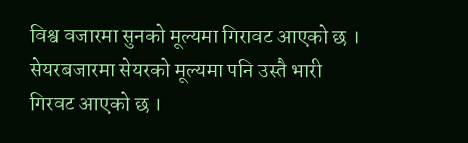विश्व वजारमा सुनको मूल्यमा गिरावट आएको छ । सेयरबजारमा सेयरको मूल्यमा पनि उस्तै भारी गिरवट आएको छ ।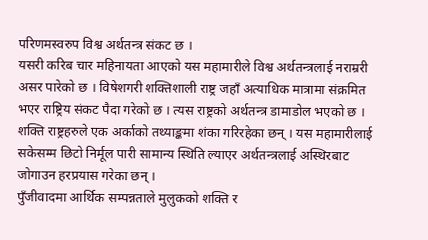परिणमस्वरुप विश्व अर्थतन्त्र संकट छ ।
यसरी करिब चार महिनायता आएको यस महामारीले विश्व अर्थतन्त्रलाई नराम्ररी असर पारेको छ । विषेशगरी शक्तिशाली राष्ट्र जहाँ अत्याधिक मात्रामा संक्रमित भएर राष्ट्रिय संकट पैदा गरेको छ । त्यस राष्ट्रको अर्थतन्त्र डामाडोल भएको छ । शक्ति राष्ट्रहरुले एक अर्काको तथ्याङ्कमा शंका गरिरहेका छन् । यस महामारीलाई सकेसम्म छिटो निर्मूल पारी सामान्य स्थिति ल्याएर अर्थतन्त्रलाई अस्थिरबाट जोगाउन हरप्रयास गरेका छन् ।
पुँजीवादमा आर्थिक सम्पन्नताले मुलुकको शक्ति र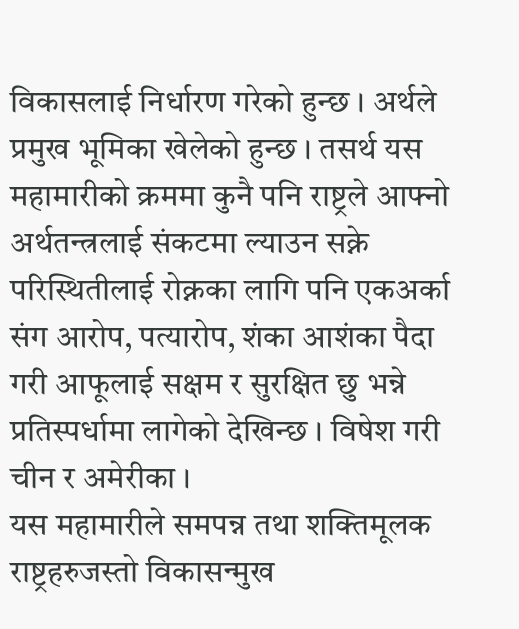विकासलाई निर्धारण गरेको हुन्छ । अर्थले प्रमुख भूमिका खेलेको हुन्छ । तसर्थ यस महामारीको क्रममा कुनै पनि राष्ट्रले आफ्नो अर्थतन्त्रलाई संकटमा ल्याउन सक्ने परिस्थितीलाई रोक्नका लागि पनि एकअर्का संग आरोप, पत्यारोप, शंका आशंका पैदा गरी आफूलाई सक्षम र सुरक्षित छु भन्ने प्रतिस्पर्धामा लागेको देखिन्छ । विषेश गरी चीन र अमेरीका ।
यस महामारीले समपन्न तथा शक्तिमूलक राष्ट्रहरुजस्तो विकासन्मुख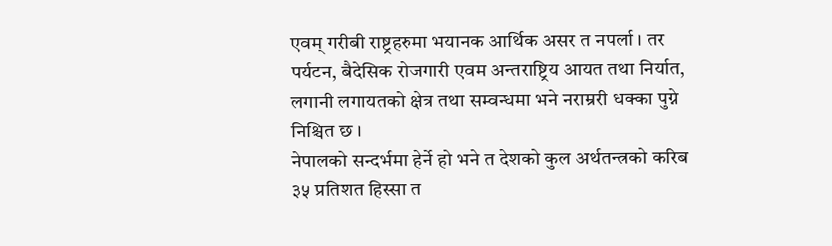एवम् गरीबी राष्ट्रहरुमा भयानक आर्थिक असर त नपर्ला । तर पर्यटन, बैदेसिक रोजगारी एवम अन्तराष्ट्रिय आयत तथा निर्यात, लगानी लगायतको क्षेत्र तथा सम्वन्धमा भने नराम्ररी धक्का पुग्ने निश्चित छ ।
नेपालको सन्दर्भमा हेर्ने हो भने त देशको कुल अर्थतन्त्रको करिब ३५ प्रतिशत हिस्सा त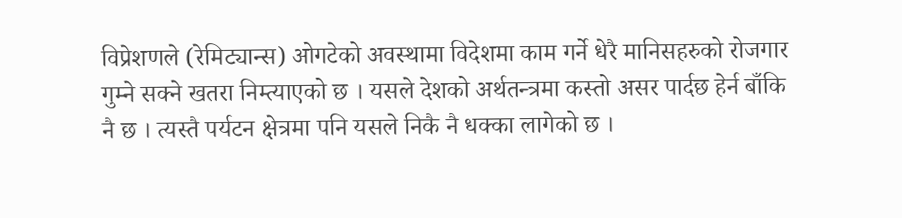विप्रेशणले (रेमिट्यान्स) ओगटेको अवस्थामा विदेशमा काम गर्ने धेरै मानिसहरुको रोजगार गुम्ने सक्ने खतरा निम्त्याएको छ । यसले देशको अर्थतन्त्रमा कस्तो असर पार्दछ हेर्न बाँकि नै छ । त्यस्तै पर्यटन क्षेत्रमा पनि यसले निकै नै धक्का लागेको छ ।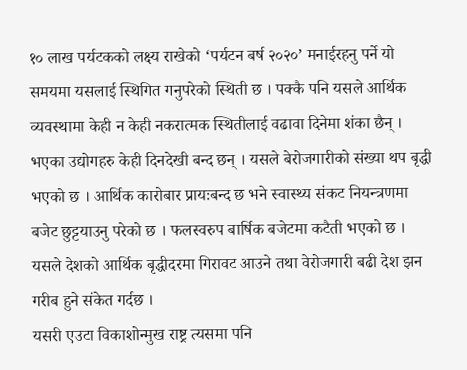१० लाख पर्यटकको लक्ष्य राखेको ‘पर्यटन बर्ष २०२०’ मनाईरहनु पर्ने यो समयमा यसलाई स्थिगित गनुपरेको स्थिती छ । पक्कै पनि यसले आर्थिक व्यवस्थामा केही न केही नकरात्मक स्थितीलाई वढावा दिनेमा शंका छैन् । भएका उद्योगहरु केही दिनदेखी बन्द छन् । यसले बेरोजगारीको संख्या थप बृद्धी भएको छ । आर्थिक कारोबार प्रायःबन्द छ भने स्वास्थ्य संकट नियन्त्रणमा बजेट छुट्टयाउनु परेको छ । फलस्वरुप बार्षिक बजेटमा कटैती भएको छ । यसले देशको आर्थिक बृद्धीदरमा गिरावट आउने तथा वेरोजगारी बढी देश झन गरीब हुने संकेत गर्दछ ।
यसरी एउटा विकाशोन्मुख राष्ट्र त्यसमा पनि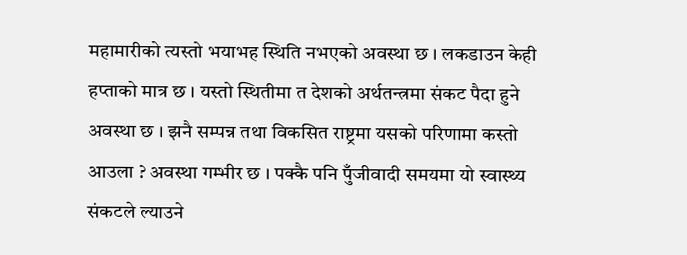महामारीको त्यस्तो भयाभह स्थिति नभएको अवस्था छ । लकडाउन केही हप्ताको मात्र छ । यस्तो स्थितीमा त देशको अर्थतन्त्रमा संकट पैदा हुने अवस्था छ । झनै सम्पन्न तथा विकसित राष्ट्रमा यसको परिणामा कस्तो आउला ? अवस्था गम्भीर छ । पक्कै पनि पुँजीवादी समयमा यो स्वास्थ्य संकटले ल्याउने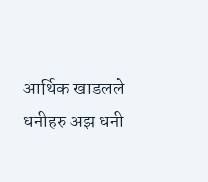आर्थिक खाडलले धनीहरु अझ धनी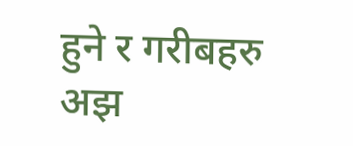हुने र गरीबहरु अझ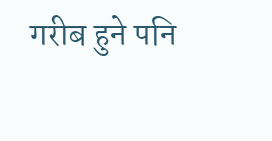गरीब हुने पनि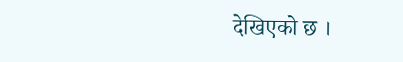देखिएको छ ।